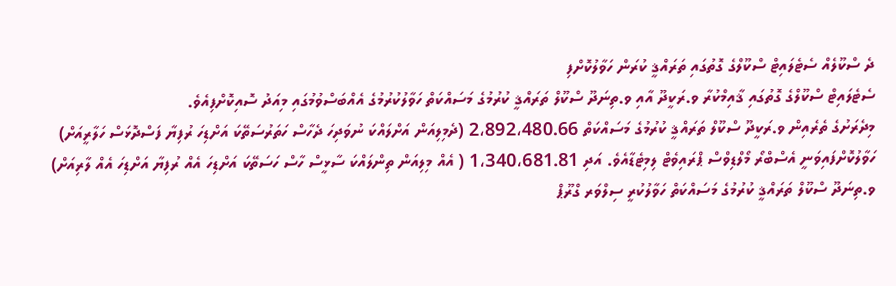ދެ ސްކޫލެއް ސެޓެލައިޓް ސްކޫލްގެ ގޮތުގައި ތަރައްޤީ ކުރަން ހަވާލުކޮށްފި
ސެޓެލައިޓް ސްކޫލްގެ ގޮތުގައި ޤާއިމްކުރާ ވ.ރަކީދޫ އާއި ވ.ތިނަދޫ ސްކޫލް ތަރައްޤީ ކުރުމުގެ މަސައްކަތް ހަވާލުކުރުމުގެ އެއްބަސްވުމުގައި މިއަދު ސޮއިކޮށްފިއެވެ.
މިދެރަށުގެ ތެރެއިން ވ.ރަކީދޫ ސްކޫލް ތަރައްޤީ ކުރުމުގެ މަސައްކަތް 2،892،480.66 (ދެމިލިއަން އަށްލައްކަ ނުވަދިހަ ދެހާސް ހަތަރުސަތޭކަ އަށްޑިހަ ރުފިޔާ ފަސްދޮޅަސް ހަލާރީއަށް) ހަވާލުކޮށްފައިވަނީ އެސްބްރޯ މޯލްޑިވްސް ޕްރައިވެޓް ލިމިޓެޑާއެވެ. އަދި 1،340،681.81 ( އެއް މިލިއަން ތިންލައްކަ ސާޅީސް ހާސް ހަސަތޭކަ އަށްޑިހަ އެއް ރުފިޔާ އަށްޑިހަ އެއް ލާރިއަށް) ވ.ތިނަދޫ ސްކޫލް ތަރައްޤީ ކުރުމުގެ މަސައްކަތް ހަވާލުކުރީ ސިލްވަރ ގްރޫޕް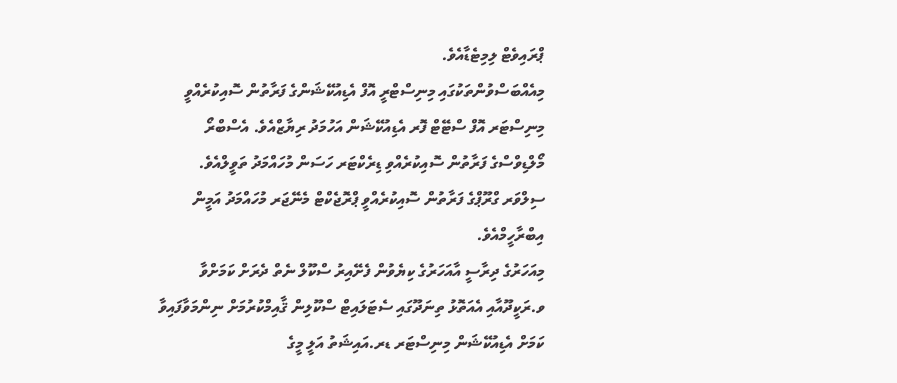ޕްރައިވެޓް ލިމިޓެޑާއެވެ.
މިއެއްބަސްވުންތަކުގައި މިނިސްޓްރީ އޮފް އެޑިއުކޭޝަންގެ ފަރާތުން ސޮއިކުރެއްވީ މިނިސްޓަރ އޮފް ސްޓޭޓް ފޮރ އެޑިއުކޭޝަން އަހުމަދު ރިޔާޒްއެވެ. އެސްބްރޯ މޯލްޑިވްސްގެ ފަރާތުން ސޮއިކުރެއްވި ޑިރެކްޓަރ ހަސަން މުހައްމަދު ތަވީލްއެވެ. ސިލްވަރ ގްރޫޕްގެ ފަރާތުން ސޮއިކުރެއްވީ ޕްރޮޖެކްޓް މެނޭޖަރ މުހައްމަދު އަމީން އިބްރާހީމްއެވެ.
މިއަހަރުގެ ދިރާސީ އާއަހަރުގެ ކިޔެވުން ފެށޭއިރު ސްކޫލް ނެތް ދެރަށް ކަމަށްވާ ވ.ރަކީދޫއާއި އެއަތޮޅު ތިނަދޫގައި ސެޓަލައިޓް ސްކޫލިން ޤާއިމްކުރުމަށް ނިންމަވާފައިވާ ކަމަށް އެޑިއުކޭޝަން މިނިސްޓަރ ޑރ.އައިޝަތު އަލީ މީގެ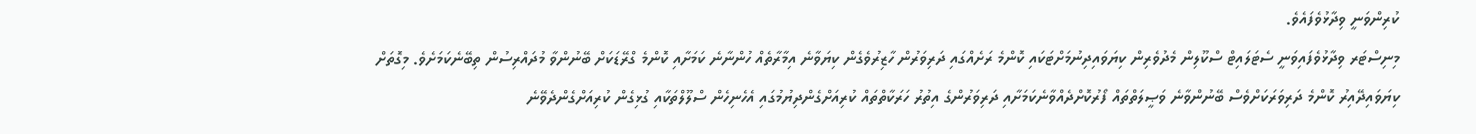ކުރިންވަނީ ވިދާޅުވެފައެވެ.
މިނިސްޓަރ ވިދާޅުވެފައިވަނީ ސެޓަލައިޓް ސްކޫލިން މެދުވެރިން ކިޔަވައިދިނުމަށްޓަކައި ކޮންމެ ރަށެއްގައި ދަރިވަރުން ހާޒިރުވެގެން ކިޔަވާނެ އިމާރާތެއް ހުންނާނެ ކަމަށާއި ކޮންމެ ގްރޭޑަކަށް ބޭނުންވާ މުދައްރިސުން ތިބޭނެކަމަށެވެ. މިގޮތަށް ކިޔަވައިދޭއިރު ކޮންމެ ދަރިވަރަކަށްވެސް ބޭނުންވާނެ ވަޞީލަތްތައް ފޯރުކޮށްދެއްވާނެކަމަށާއި ދަރިވަރުންގެ އިތުރު ހަރަކާތްތައް ކުރިއަށްގެންދިޔުމުގައި އެހެނިހެން ސްލޫލްތަކާއި ގުޅިގެން ކުރިއަށްގެންދެވޭނެ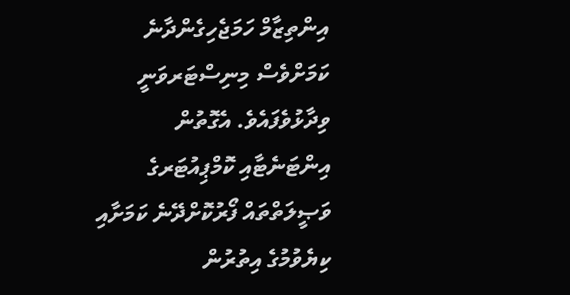އިންތިޒާމް ހަމަޖެހިގެންދާނެ ކަމަށްވެސް މިނިސްޓަރވަނީ ވިދާޅުވެފައެވެ. އެގޮތުން އިންޓަނެޓާއި ކޮމްޕިއުޓަރގެ ވަޞީލަތްތައް ފޯރުކޮށްދޭނެ ކަމަށާއި ކިޔެވުމުގެ އިތުރުން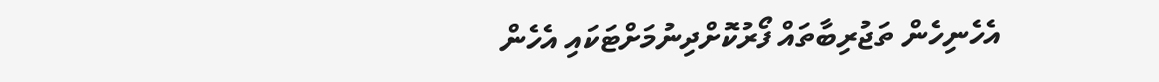އެހެނިހެން ތަޖުރިބާތައް ފޯރުކޮށްދިނުމަށްޓަކައި އެހެން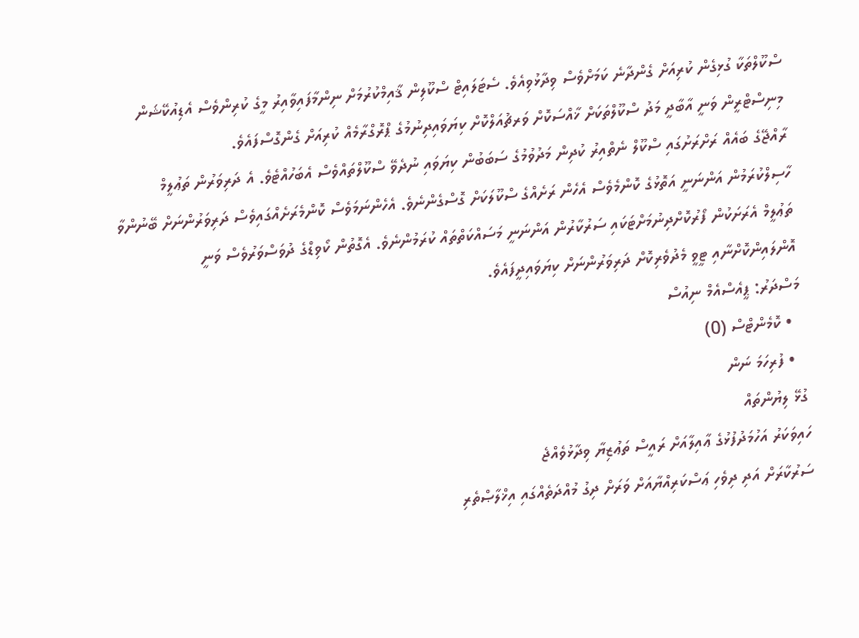ސްކޫލްތަކާ ގުޅިގެން ކުރިއަށް ގެންދާނެ ކަމަށްވެސް ވިދާޅުވިއެވެ. ސެޓަލައިޓް ސްކޫލިން ޤާއިމްކުރުމަށް ނިންމާފައިވާއިރު މީގެ ކުރިންވެސް އެޑިއުކޭޝަން މިނިސްޓްރީން ވަނީ އާބާދީ މަދު ސްކޫލްތަކަށް ޚާއްސަކޮށް ވަރޗުއަލްކޮށް ކިޔަވައިދިނުމުގެ ޕްރޮގްރާމެއް ކުރިއަށް ގެންގޮސްފައެވެ.
ރާއްޖޭގެ ބައެއް ރަށްރަށުގައި ސްކޫލް ނެތްއިރު ކުދިން މަދުވުމުގެ ސަބަބުން ކިޔަވައި ނުދެވޭ ސްކޫލްތައްވެސް އެބަހުއްޓެވެ. އެ ދަރިވަރުން ތަޢުލީމް ހާސިލްކުރަމުން އަންނަނީ އަތޮޅުގެ ކޮންމެވެސް އެހެން ރަށެއްގެ ސްކޫލަކަށް ގޮސްގެންނެވެ. އެހެންނަމަވެސް ކޮންމެރަށެއްގައިވެސް ދަރިވަރުންނަށް ބޭނުންވާ ތަޢުލީމް އެރަށަކުން ފޯރުކޮށްދިނުމަށްޓަކައި ސަރުކާރުން އަންނަނީ މަސައްކަތްތައް ކުރަމުންނެވެ. އެގޮތުން ކޯވިޑްގެ ދުވަސްވަރުވެސް ވަނީ އޮންލައިންކޮށްނާއި ޓީވީ މެދުވެރިކޮށް ދަރިވަރުންނަށް ކިޔަވައިދީފައެވެ.
މަސްދަރު: ޕީއެސްއެމް ނިއުސް
  • ކޮމެންޓްސް (0)
  • ފުރިހަމަ ނަން
ގުޅޭ ލިޔުންތައް
ހައިވަކަރު އަހުމަދުފުޅުގެ ޢާއިލާއަށް ރައީސް ތަޢުޒިޔާ ވިދާޅުވެއްޖެ
ސަރުކާރަށް އަދި ދިވެހި ޢަސްކަރިއްޔާއަށް ވަރަށް ދިގު މުއްދަތެއްގައި އިޚްލާޞްތެރި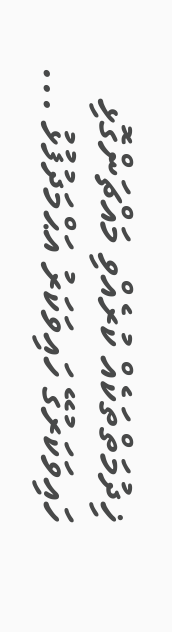ޚިދުމަތްތަކެއް ކުރެއްވި މައްޗަންގޮޅި ހައިވަކަރުގޭ ހައިވަކަރު އަޙްމަދުފުޅު ...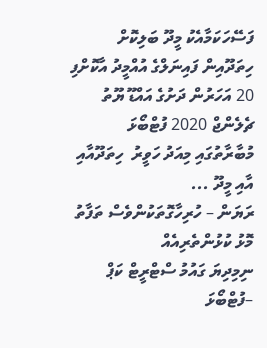ފަސޭހަކަމާއެކު މީދޫ ބަލިކޮށް ހިތަދޫއިން ފައިނަލްގެ އުއްމީދު އާކޮށްފި
20 އަހަރުން ދަށުގެ އައްޑޫ ޔޫތު ޗެލެންޖް 2020 ފުޓްބޯޅަ މުބާރާތުގައި މިއަދު ހަވީރު  ހިތަދޫއާއި އާއި މީދޫ ...
ރަޔަން – ހުރިހާގޮތަކުންވެސް ތަފާތު މޮޅު ކުޅުންތެރިއެއް
ނިމިދިޔަ ގައުމު ސްޓްރީޓް ކަޕް –ފުޓްބޯޅަ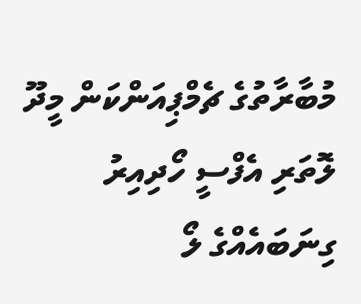މުބާރާތުގެ ޗެމްޕިއަންކަން މީދޫ ލޮތަރި އެފްސީ ހޯދިއިރު ގިނަބައެއްގެ ލޯ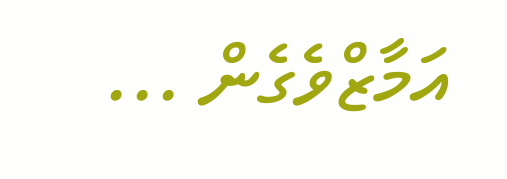އަމާޒްވެގެން ...